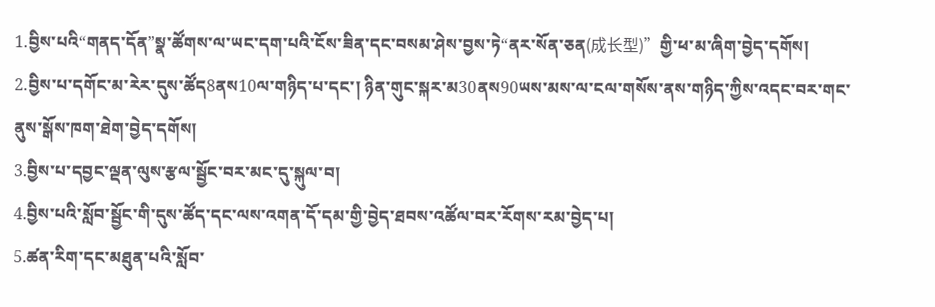1.བྱིས་པའི“གནད་དོན”སྣ་ཚོགས་ལ་ཡང་དག་པའི་ངོས་ཟིན་དང་བསམ་ཤེས་བྱས་ཏེ“ནར་སོན་ཅན(成长型)”གྱི་ཕ་མ་ཞིག་བྱེད་དགོས།
2.བྱིས་པ་དགོང་མ་རེར་དུས་ཚོད8ནས10ལ་གཉིད་པ་དང་། ཉིན་གུང་སྐར་མ30ནས90ཡས་མས་ལ་ངལ་གསོས་ནས་གཉིད་ཀྱིས་འདང་བར་གང་ནུས་སྒོས་ཁག་ཐེག་བྱེད་དགོས།
3.བྱིས་པ་དབྱང་ལྡན་ལུས་རྩལ་སྦྱོང་བར་མང་དུ་སྐུལ་བ།
4.བྱིས་པའི་སློབ་སྦྱོང་གི་དུས་ཚོད་དང་ལས་འགན་དོ་དམ་གྱི་བྱེད་ཐབས་འཚོལ་བར་རོགས་རམ་བྱེད་པ།
5.ཚན་རིག་དང་མཐུན་པའི་སློབ་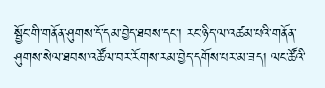སྦྱོང་གི་གནོན་ཤུགས་དོ་དམ་བྱེད་ཐབས་དང་། རང་ཉིད་ལ་འཚམ་པའི་གནོན་ཤུགས་སེལ་ཐབས་འཚོལ་བར་རོགས་རམ་བྱེད་དགོས་པར་མ་ཟད། ལང་ཚོའི་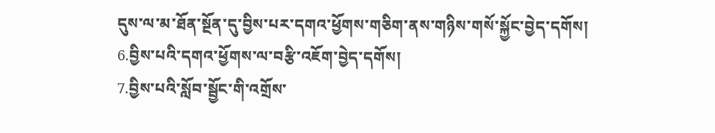དུས་ལ་མ་ཐོན་སྔོན་དུ་བྱིས་པར་དགའ་ཕྱོགས་གཅིག་ནས་གཉིས་གསོ་སྐྱོང་བྱེད་དགོས།
6.བྱིས་པའི་དགའ་ཕྱོགས་ལ་བརྩི་འཇོག་བྱེད་དགོས།
7.བྱིས་པའི་སློབ་སྦྱོང་གི་འགྲོས་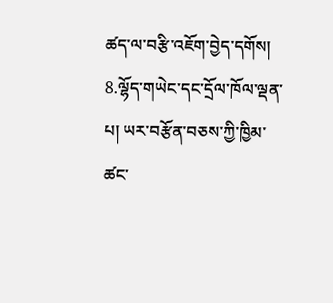ཚད་ལ་བརྩི་འཇོག་བྱེད་དགོས།
8.ལྷོད་གཡེང་དང་དྲོལ་ཁོལ་ལྡན་པ། ཡར་བརྩོན་བཅས་ཀྱི་ཁྱིམ་ཚང་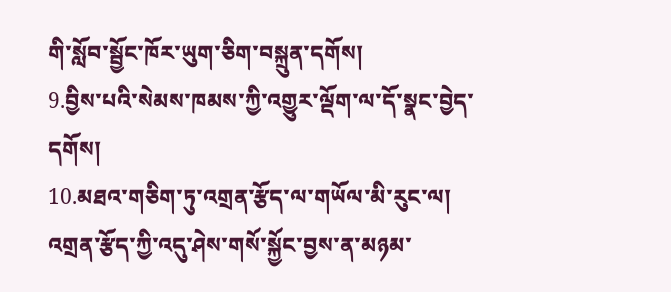གི་སློབ་སྦྱོང་ཁོར་ཡུག་ཅིག་བསྐྲུན་དགོས།
9.བྱིས་པའི་སེམས་ཁམས་ཀྱི་འགྱུར་ལྡོག་ལ་དོ་སྣང་བྱེད་དགོས།
10.མཐའ་གཅིག་ཏུ་འགྲན་རྩོད་ལ་གཡོལ་མི་རུང་ལ། འགྲན་རྩོད་ཀྱི་འདུ་ཤེས་གསོ་སྐྱོང་བྱས་ན་མཉམ་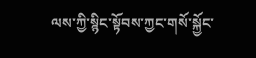ལས་ཀྱི་སྙིང་སྟོབས་ཀྱང་གསོ་སྐྱོང་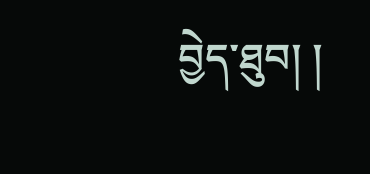བྱེད་ཐུབ། །